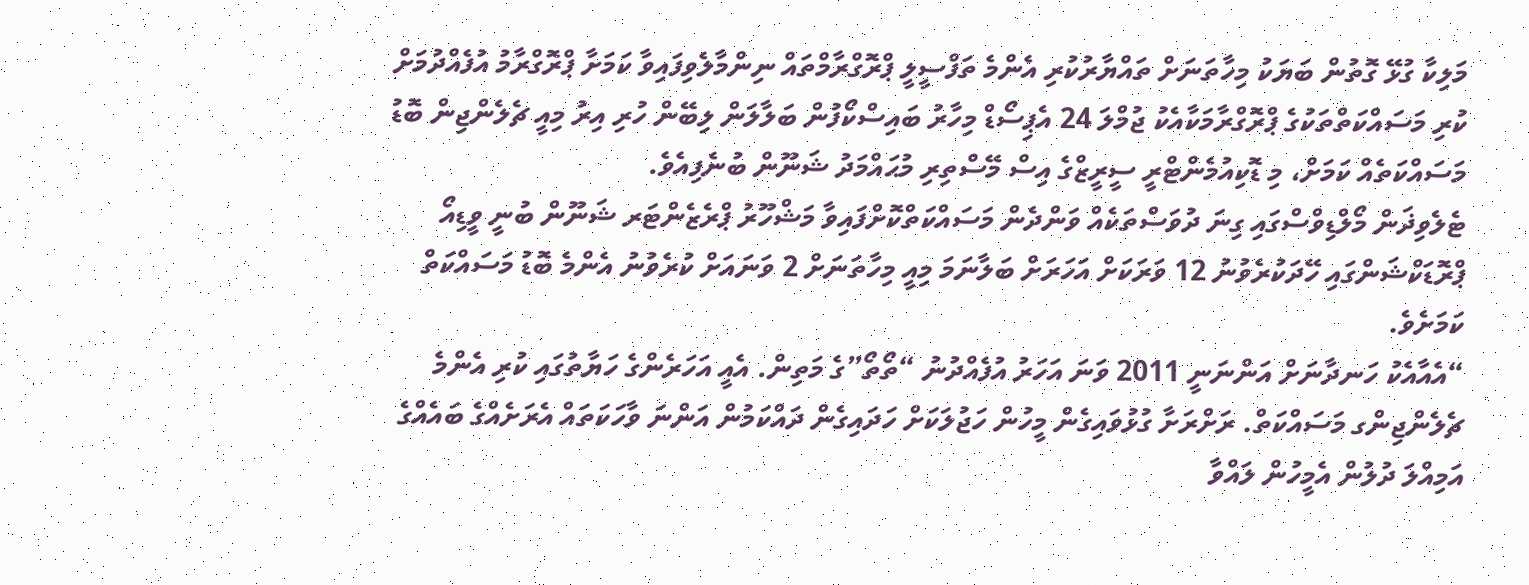މަލިކާ ގުޅޭ ގޮތުން ބަޔަކު މިހާތަނަށް ތައްޔާރުކުރި އެންމެ ތަފްސީލީ ޕްރޮގްރާމްތައް ނިންމާލެވިފައިވާ ކަމަށާ ޕްރޮގްރާމު އުފެއްދުމަށް ކުރި މަސައްކަތްތަކުގެ ޕްރޮގްރާމަކާއެކު ޖުމްލަ 24 އެޕިސޯޑް މިހާރު ބައިސްކޯފުން ބަލާލަން ލިބޭން ހުރި އިރު މިއީ ޗެލެންޖިން ބޮޑު މަސައްކަތެއް ކަމަށް، މި ޑޮކިއުމެންޓްރީ ސީރީޒްގެ އިސް މޭސްތިރި މުޙައްމަދު ޝަނޫން ބުނެފިއެވެ.
ޓެލެވިޛަން މޯލްޑިވްސްގައި ގިނަ ދުވަސްތަކެއް ވަންދެން މަސައްކަތްކޮށްފައިވާ މަޝްހޫރު ޕްރެޒެންޓަރ ޝަނޫން ބުނީ ވީޑިއޯ ޕްރޮޑަކްޝަންގައި ހޭދަކުރެވުނު 12 ވަރަކަށް އަހަރަށް ބަލާނަމަ މިއީ މިހާތަނަށް 2 ވަނައަށް ކުރެވުނު އެންމެ ބޮޑު މަސައްކަތް ކަމަށެވެ.
“އެއާއެކު ހަނދާނަށް އަންނަނީ 2011 ވަނަ އަހަރު އުފެއްދުނު “ތޯތޯ”ގެ މަތިން. އެއީ އަހަރެންގެ ހަޔާތުގައި ކުރި އެންމެ ޗެލެންޖިންގ މަސައްކަތް. ރަށްރަށާ ގުޅުވައިގެން މީހުން ހަޖުލަކަށް ހަދައިގެން ދައްކަމުން އަންނަ ވާހަކަތައް އެރަށެއްގެ ބައެއްގެ އަމިއްލަ ދުލުން އެމީހުން ލައްވާ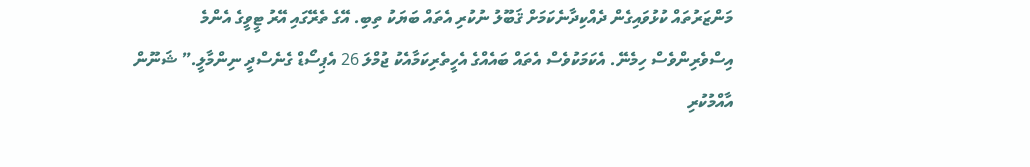މަންޒަރުތައް ކުޅުވައިގެން ދެއްކިދާނެކަމަށް ޤަބޫލު ނުކުރި އެތައް ބަޔަކު ތިބި. އޭގެ ތެރޭގައި އޭރު ޓީވީގެ އެންމެ އިސްވެރިންވެސް ހިމެނޭ. އެކަމަކުވެސް އެތައް ބައެއްގެ އެހީތެރިކަމާއެކު ޖުމްލަ 26 އެޕިސޯޑް ގެނެސްދީ ނިންމާލީ.” ޝަނޫން އާއްމުކުރި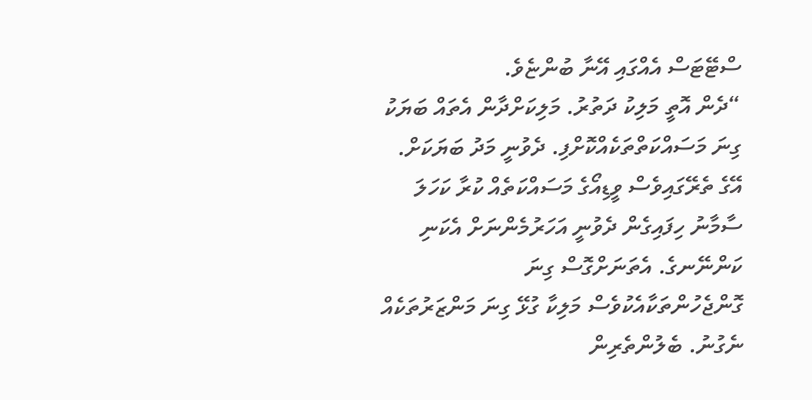ސްޓޭޓަސް އެއްގައި އޭނާ ބުންޏެވެ.
“ދެން އޮތީ މަލިކު ދަތުރު. މަލިކަށްދާން އެތައް ބަޔަކު ގިނަ މަސައްކަތްތަކެއްކޮށްފި. ދެވުނީ މަދު ބަޔަކަށް. އޭގެ ތެރޭގައިވެސް ވީޑިއޯގެ މަސައްކަތެއް ކުރާ ކަހަލަ ސާމާނު ހިފައިގެން ދެވުނީ އަހަރުމެންނަށް އެކަނި ކަންނޭނގެ. އެތަނަށްގޮސް ގިނަ ގޮންޖެހުންތަކާއެކުވެސް މަލިކާ ގުޅޭ ގިނަ މަންޒަރުތަކެއް ނެގުނު. ބެލުންތެރިން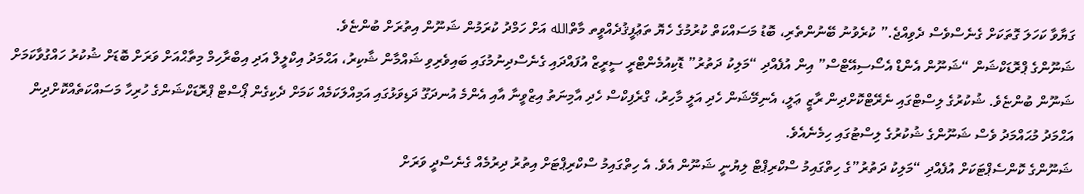ގަޔާވާ ކަހަލަ ގޮތަކަށް ގެނެސްވެސް ދެވިއްޖެ.” ކުރެވުނު ބޭނުންތެރި، ބޮޑު މަސައްކަތް ކުރުމުގެ ހެޔޮ ތަޢުފީޤުދެއްވީތ މާތްالله އަށް ހަމްދު ކުރަމުން ޝަނޫން އިތުރަށް ބުންޏެވެ.
ޝަނޫންގެ ޕްރޮޑަކްޝަން “ޝަނޫން އެންޑް އެސޯސިއޭޓްސް” އިން އުފެއްދި “މަލިކު ދަތުރު” ޑޮކިއުމެންޓްރީ ސީރީޒް އުފައްދައި ގެނެސްދިނުމުގައި ބައިވެރިވި ޝައްމާން ޝާކިރު، އަޙްމަދު އިކްލީލް އަދި އިބްރާހިމް މިތާޙްއަށް ވަރަށް ބޮޑަށް ޝުކުރު ހައްގުވާކަމަށް ޝަނޫން ބުންޏެވެ. ޝުކުރުގެ ލިސްޓްގައި ނެރޭޓްކޮށްދިން ރާޒީ ޢަލީ، އެނިމޭޝަން ހެދި އަލީ މާހިރު، ގްރެފިކްސް ހެދި އާމިނަތު އިޒްވީނާ އާއި އެންމެ އުނދަގޫ ދަޑިވަޅުގައި އަމިއްލަކަމެއް ކަމަށް ދެކިގެން ޕޯސްޓް ޕްރޮޑަކްޝަންގެ ހުރިހާ މަސައްކަތެއްކޮށްދިން އަޙްމަދު މުޙައްމަދު ވެސް ޝަނޫންގެ ޝުކުރުގެ ލިސްޓުގައި ހިމެނެއެވެ.
ޝަނޫންގެ ކޮންސެޕްޓަކަށް އުފެއްދި “މަލިކު ދަތުރު”ގެ ހިތްގައިމު ސްކްރިޕްޓް ލިޔުނީ ޝަނޫން އެވެ. އެ ހިތްގައިމު ސްކްރިޕްޓަށް އިތުރު ދިރުމެއް ގެނެސްދީ ވަރަށް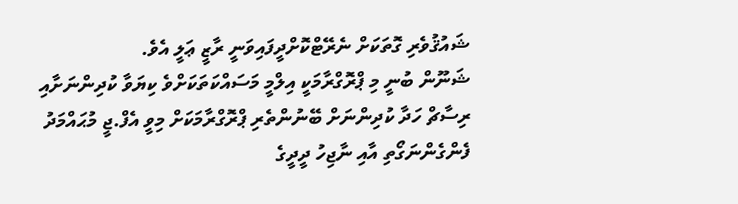ޝައުޤުވެރި ގޮތަކަށް ނެރޭޓްކޮށްދީފައިވަނީ ރާޒީ ޢަލީ އެވެ.
ޝަނޫން ބުނީ މި ޕްރޮގްރާމަކީ އިލްމީ މަސައްކަތަކަށްވެ ކިޔަވާ ކުދިންނަށާއި ރިސާޗް ހަދާ ކުދިންނަށް ބޭނުންތެރި ޕްރޮގްރާމަކަށް މިވީ އެފް.ޖީ މުޙައްމަދު ފެންގެންނަގޯތި އާއި ނާޖިހު ދީދީގެ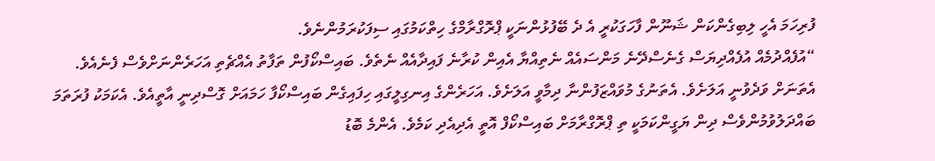ފުރިހަމަ އެހީ ލިބިގެންކަން ޝަނޫން ފާހަގަކުރީ އެ ދެ ބޭފުޅުންނަކީ ޕްރޮގްރާމްގެ ހިތްކަމުގައި ސިފަކުރަމުންނެވެ.
“އުފެއްދުމެއް އުފެއްދިޔަސް ގެނެސްދޭނެ މަންސައެއް ނެތިއްޔާ އެއިން ކުރާނެ ފައިދާއެއް ނެތެވެ. ބައިސްކޯފުން ތަފާތު އެއްޗެތި އަހަރެންނަށްވެސް ފެނެއެވެ. އެތަނަށް ވަދެވުނީ އަލަށެވެ. އެތަނުގެ މުވައްޒަފުންނާ ދިމާވީ އަލަށެވެ. އަހަރެންގެ އިނގިލީގައި ހިފައިގެން ބައިސްކޯފާ ހަމައަށް ގޮސްދިނީ އާތީއެވެ. އެކަމަކު ފުރަތަމަ ބައްދަލުވުމުންވެސް ދިން ޔަގީންކަމަކީ ތި ޕްރޮގްރާމަށް ބައިސްކޯފް އޮތީ އެދިއެދި ކަމެވެ. އެންމެ ބޮޑު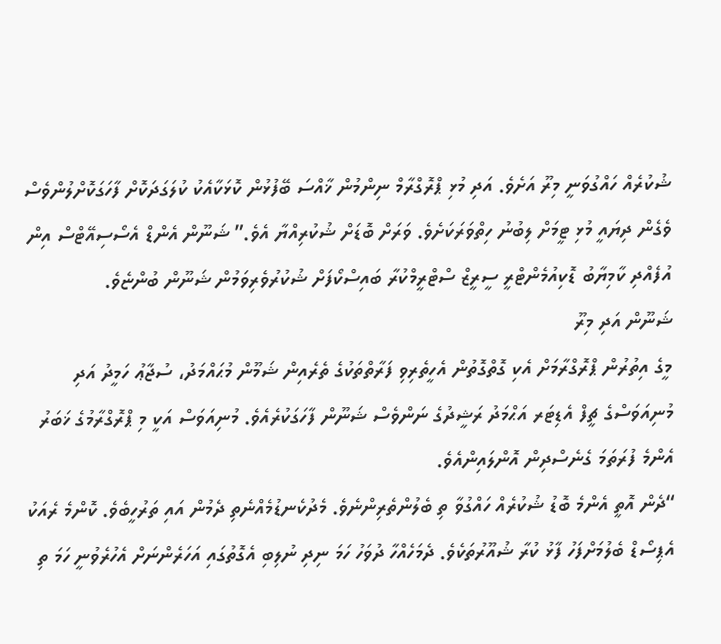ޝުކުރެއް ހައްގުވަނީ މިރޫ އަށެވެ. އަދި މުޅި ޕްރޮގްރާމް ނިންމުން ޚާއްސަ ބޭފުޅުން ކޮޅަކާއެކު ކުލަގަދަކޮށް ފާހަގަކޮށްލުންވެސް ވެގެން ދިޔައީ މުޅި ޓީމަށް ލިބުނު ހިތްވަރަކަށެވެ. ވަރަށް ބޮޑަށް ޝުކުރިއްޔާ އެވެ.” ޝަނޫން އެންޑް އެސޯސިއޭޓްސް އިން އުފެއްދި ކާމިޔާބު ޑޮކިއުމެންޓްރީ ސީރީޒް ސްޓްރީމްކުރާ ބައިސްކޯފަށް ޝުކުރުވެރިވަމުން ޝަނޫން ބުންޏެވެ.
ޝަނޫން އަދި މިރޫ
މީގެ އިތުރުން ޕްރޮގްރާމަށް އެކި ގޮތްގޮތުން އެހީތެރިވި ފަރާތްތަކުގެ ތެރެއިން ޝަމޫން މުޙައްމަދު، ސުޖާޢު ހަމީދު އަދި މުނިއަވަސްގެ ޗީފް އެޑިޓަރ އަޙްމަދު ރަޝީދުގެ ނަންވެސް ޝަނޫން ފާހަގަކުރެއެވެ. މުނިއަވަސް އަކީ މި ޕްރޮގްރާމުގެ ޚަބަރު އެންމެ ފުރަތަމަ ގެނެސްދިން އޮންލައިންއެވެ.
“ދެން އޮތީ އެންމެ ބޮޑު ޝުކުރެއް ހައްގުވާ ތި ބެލުންތެރިންނެވެ. މެދުކެނޑުމެއްނެތި ދެމުން އައި ތަރުހީބެވެ. ކޮންމެ ރެއަކު އެޕިސޯޑް ބެލުމަށްފަހު ފާޅު ކުރާ ޝުއޫރުތަކެވެ. ދެމަހެއްހާ ދުވަހު ހަމަ ނިދި ނުލިބި އެގޮތުގައި އަހަރެންނަށް އެހުރެވުނީ ހަމަ ތި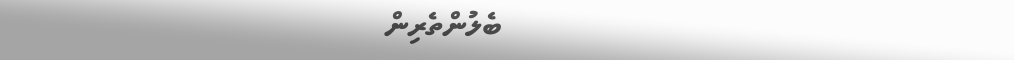ބެލުންތެރިން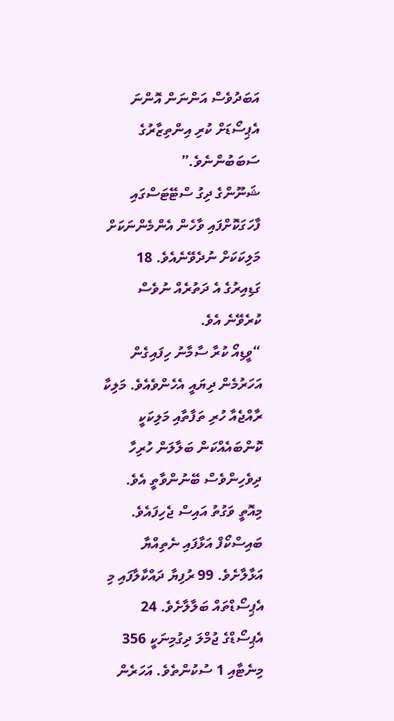އަބަދުވެސް އަންނަން އޮންނަ އެޕިސޯޑަށް ކުރި އިންތިޒާރުގެ ސަބަބުންނެވެ.”
ޝަނޫންގެ ދިގު ސްޓޭޓަސްގައި ފާހަގަކޮށްފައި ވާހެން އެންމެންނަކަށް މަލިކަކަށް ނުދެވޭނެއެވެ. 18 ގަޑިއިރުގެ އެ ދަތުރެއް ނުވެސް ކުރެވޭނެ އެވެ.
“ވީޑިއޯ ކުރާ ސާމާނު ހިފައިގެން އަހަރުމެން ދިޔައީ އެހެންވެއެވެ. މަލިކާ ރާއްޖެއާ ހުރި ތަފާތާއި މަލިކަކީ ކޮންބައެއްކަން ބަލާލަން ހުރިހާ ދިވެހިންވެސް ބޭނުންވާތީ އެވެ. މިއޮތީ ވަގުތު އައިސް ޖެހިފައެވެ. ބައިސްކޯފް އަޅާފައި ނެތިއްޔާ އަޅާލާށެވެ. 99 ރުފިޔާ ދައްކާލާފައި މި އެޕިސޯޑްތައް ބަލާލާށެވެ. 24 އެޕިސޯޑްގެ ޖުމްލަ ދިގުމިނަކީ 356 މިނެޓާއި 1 ސުކުންތެވެ. އަހަރެން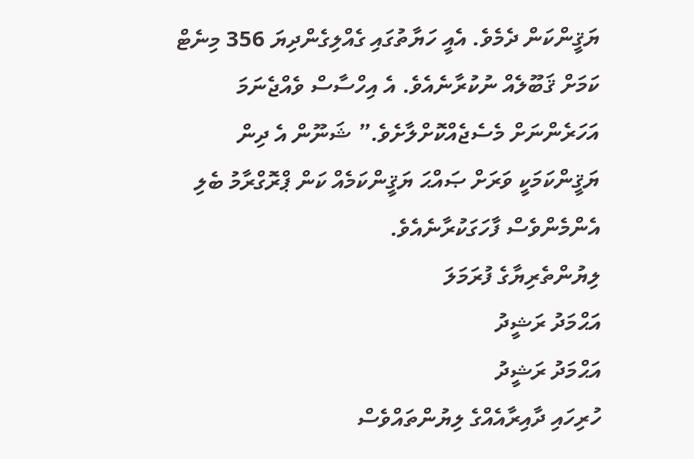ޔަޤީންކަން ދެމެވެ. އެއީ ހަޔާތުގައި ގެއްލިގެންދިޔަ 356 މިނެޓް ކަމަށް ޤަބޫލެއް ނުކުރާނެއެވެ. އެ އިހްސާސް ވެއްޖެނަމަ އަހަރެންނަށް މެސެޖެއްކޮށްލާށެވެ.” ޝަނޫން އެ ދިން ޔަޤީންކަމަކީ ވަރަށް ޞައްޙަ ޔަޤީންކަމެއް ކަން ޕްރޮގްރާމު ބެލި އެންމެންވެސް ފާހަގަކުރާނެއެވެ.
ލިޔުންތެރިޔާގެ ފުރަމަލަ
އަޙްމަދު ރަޝީދު
އަޙްމަދު ރަޝީދު
ހުރިހައި ދާއިރާއެއްގެ ލިޔުންތައްވެސް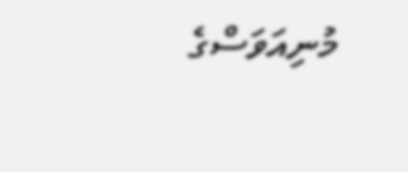މުނިއަވަސްގެ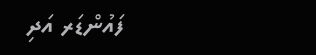ފައުންޑަރ އަދި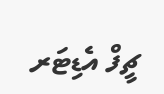ޗީފް އެޑިޓަރ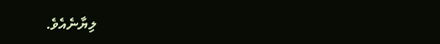ލިޔާނެއެވެ.